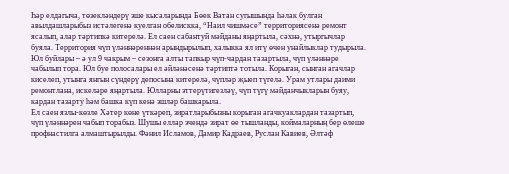Һәр елдагыча, төзекләндерү эше кысаларында Бөек Ватан сугышында һәлак булган авылдашларыбыз истәлегенә куелган обелискка, “Наил чишмәсе” территориясенә ремонт ясалып, алар тәртипкә китерелә. Ел саен сабантуй мәйданы яңартыла, сәхнә, утыргычлар буяла. Территория чүп үләннәреннән арындырылып, халыкка ял итү өчен унайлыклар тудырыла. Юл буйлары – ә ул 9 чакрым – сезонга алты тапкыр чүп-чардан тазартыла, чүп үләннәре чабылып тора. Юл буе полосалары ел әйләнәсенә тәртиптә тотыла. Корыган, сынган агачлар киселеп, утынга янгын сүндерү депосына китерелә, чүпләр җыеп түгелә. Урам утлары даими ремонтлана, искеләре яңартыла. Юлларны эттерүтигезләү, чүп түгү мәйданчыкларын буяу, кардан тазарту һәм башка күп кенә эшләр башкарыла.
Ел саен язлы-көзле Хәтер көне үткәреп, зиратларыбызны корыган агачкуаклардан тазартып, чүп үләннәрен чабып торабыз. Шушы еллар эчендә зират өе тышланды, коймаларның бер өлеше профнастилга алмаштырылды. Фәнил Исламов, Дамир Кадраев, Руслан Кавиев, Әлтәф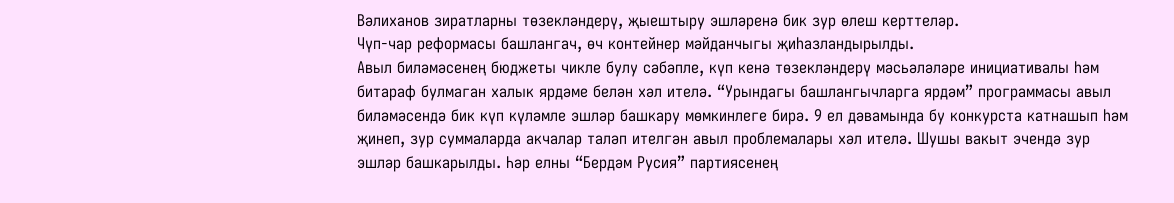Вәлиханов зиратларны төзекләндерү, җыештыру эшләренә бик зур өлеш керттеләр.
Чүп-чар реформасы башлангач, өч контейнер мәйданчыгы җиһазландырылды.
Авыл биләмәсенең бюджеты чикле булу сәбәпле, күп кенә төзекләндерү мәсьәләләре инициативалы һәм битараф булмаган халык ярдәме белән хәл ителә. “Урындагы башлангычларга ярдәм” программасы авыл биләмәсендә бик күп күләмле эшләр башкару мөмкинлеге бирә. 9 ел дәвамында бу конкурста катнашып һәм җинеп, зур суммаларда акчалар таләп ителгән авыл проблемалары хәл ителә. Шушы вакыт эчендә зур эшләр башкарылды. Һәр елны “Бердәм Русия” партиясенең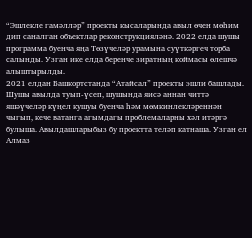“Эшлекле гамәлләр” проекты кысаларында авыл өчен мөһим дип саналган объектлар реконструкцияләнә. 2022 елда шушы программа буенча яңа Төзүчеләр урамына суүткәргеч торба салынды. Узган ике елда беренче зиратның коймасы өлешчә алыштырылды.
2021 елдан Башкортстанда “Атайсал” проекты эшли башлады. Шушы авылда туып-үсеп, шушында яисә аннан читтә яшәүчеләр күңел кушуы буенча һәм мөмкинлекләреннән чыгып, кече ватанга агымдагы проблемаларны хәл итәргә булыша. Авылдашларыбыз бу проектта теләп катнаша. Узган ел Алмаз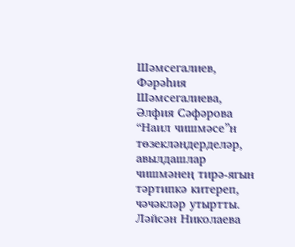Шәмсегалиев, Фәрәһия Шәмсегалиева, Әлфия Сәфәрова “Наил чишмәсе”н төзекләндерделәр, авылдашлар чишмәнең тирә-ягын тәртипкә китереп, чәчәкләр утыртты. Ләйсән Николаева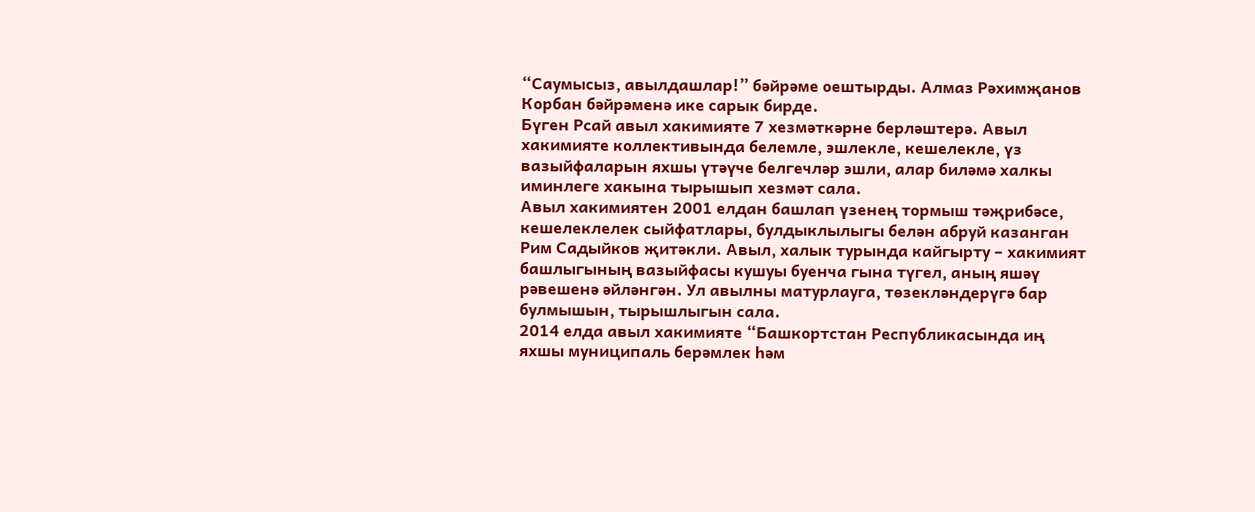“Саумысыз, авылдашлар!” бәйрәме оештырды. Алмаз Рәхимҗанов Корбан бәйрәменә ике сарык бирде.
Бүген Рсай авыл хакимияте 7 хезмәткәрне берләштерә. Авыл хакимияте коллективында белемле, эшлекле, кешелекле, үз вазыйфаларын яхшы үтәүче белгечләр эшли, алар биләмә халкы иминлеге хакына тырышып хезмәт сала.
Авыл хакимиятен 2001 елдан башлап үзенең тормыш тәҗрибәсе, кешелеклелек сыйфатлары, булдыклылыгы белән абруй казанган Рим Садыйков җитәкли. Авыл, халык турында кайгырту – хакимият башлыгының вазыйфасы кушуы буенча гына түгел, аның яшәү рәвешенә әйләнгән. Ул авылны матурлауга, төзекләндерүгә бар булмышын, тырышлыгын сала.
2014 елда авыл хакимияте “Башкортстан Республикасында иң яхшы муниципаль берәмлек һәм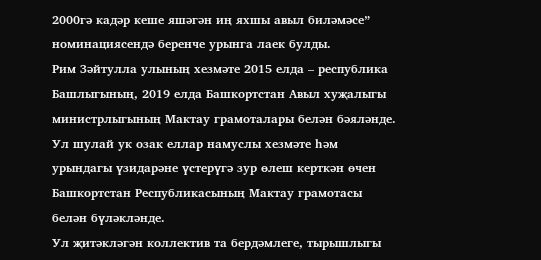2000гә кадәр кеше яшәгән иң яхшы авыл биләмәсе” номинациясендә беренче урынга лаек булды.
Рим Зәйтулла улының хезмәте 2015 елда – республика Башлыгының, 2019 елда Башкортстан Авыл хуҗалыгы министрлыгының Мактау грамоталары белән бәяләнде. Ул шулай ук озак еллар намуслы хезмәте һәм урындагы үзидарәне үстерүгә зур өлеш керткән өчен Башкортстан Республикасының Мактау грамотасы белән бүләкләнде.
Ул җитәкләгән коллектив та бердәмлеге, тырышлыгы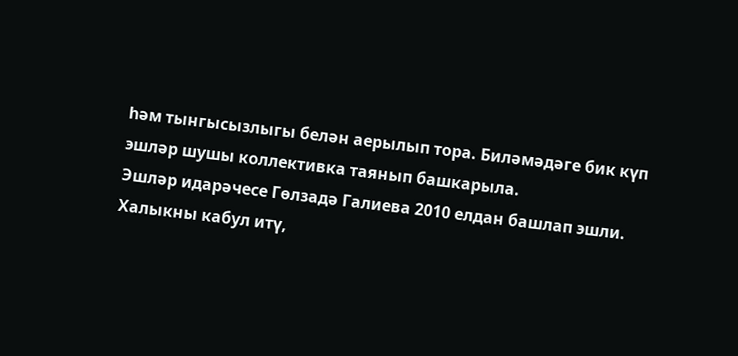һәм тынгысызлыгы белән аерылып тора. Биләмәдәге бик күп эшләр шушы коллективка таянып башкарыла.
Эшләр идарәчесе Гөлзадә Галиева 2010 елдан башлап эшли. Халыкны кабул итү,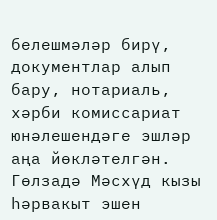белешмәләр бирү, документлар алып бару, нотариаль, хәрби комиссариат юнәлешендәге эшләр аңа йөкләтелгән. Гөлзадә Мәсхүд кызы һәрвакыт эшен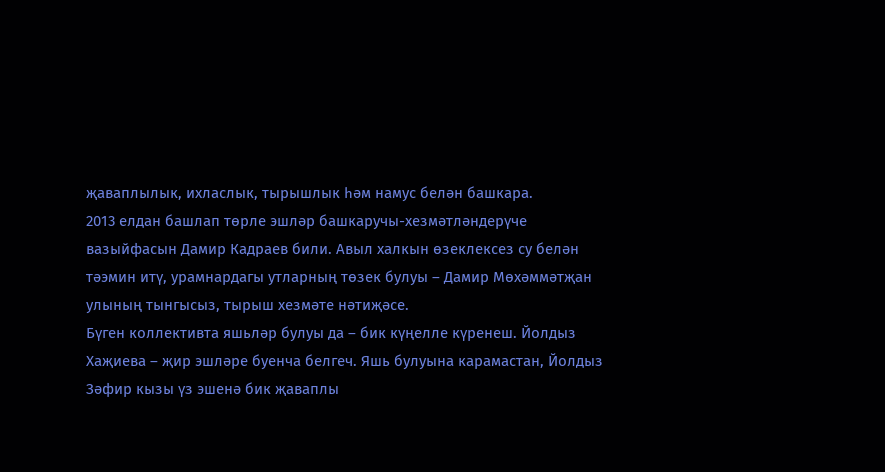җаваплылык, ихласлык, тырышлык һәм намус белән башкара.
2013 елдан башлап төрле эшләр башкаручы-хезмәтләндерүче вазыйфасын Дамир Кадраев били. Авыл халкын өзеклексез су белән тәэмин итү, урамнардагы утларның төзек булуы – Дамир Мөхәммәтҗан улының тынгысыз, тырыш хезмәте нәтиҗәсе.
Бүген коллективта яшьләр булуы да – бик күңелле күренеш. Йолдыз Хаҗиева – җир эшләре буенча белгеч. Яшь булуына карамастан, Йолдыз Зәфир кызы үз эшенә бик җаваплы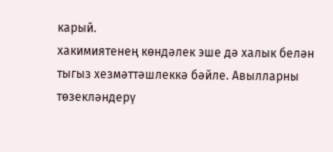карый.
хакимиятенең көндәлек эше дә халык белән тыгыз хезмәттәшлеккә бәйле. Авылларны төзекләндерү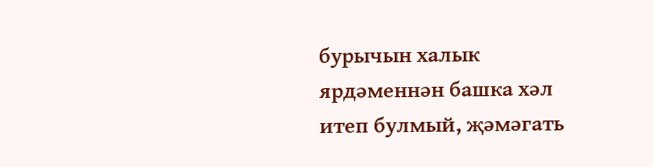бурычын халык ярдәменнән башка хәл итеп булмый, җәмәгать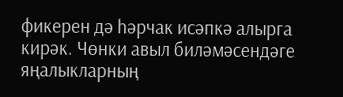фикерен дә һәрчак исәпкә алырга кирәк. Чөнки авыл биләмәсендәге яңалыкларның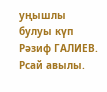уңышлы булуы күп
Рәзиф ГАЛИЕВ. Рсай авылы.